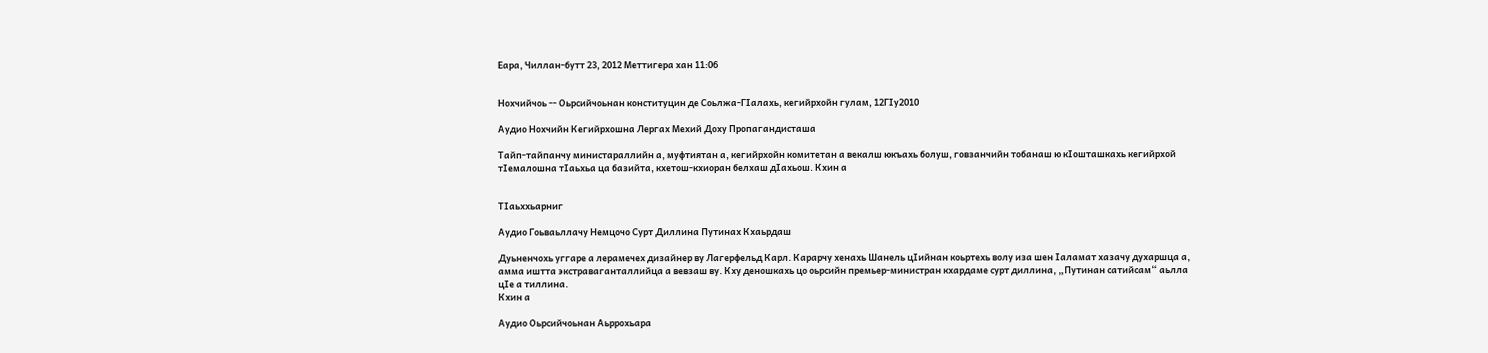Еара, Чиллан-бутт 23, 2012 Меттигера хан 11:06


Нохчийчоь -- Оьрсийчоьнан конституцин де Соьлжa-ГIалахь, кегийрхойн гулам, 12ГIу2010

Аудио Нохчийн Кегийрхошна Лергах Мехий Доху Пропагандисташа

Тайп-тайпанчу министараллийн а, муфтиятан а, кегийрхойн комитетан а векалш юкъахь болуш, говзанчийн тобанаш ю кIошташкахь кегийрхой тIемалошна тIаьхьа ца базийта, кхетош-кхиоран белхаш дIахьош. Кхин а


ТIаьххьарниг

Аудио Гоьваьллачу Немцочо Сурт Диллина Путинах Кхаьрдаш

Дуьненчохь уггаре а лерамечех дизайнер ву Лагерфельд Карл. Карарчу хенахь Шанель цIийнан коьртехь волу иза шен Iаламат хазачу духаршца а, амма иштта экстраваганталлийца а вевзаш ву. Кху деношкахь цо оьрсийн премьер-министран кхардаме сурт диллина, „Путинан сатийсам“ аьлла цIе а тиллина.
Кхин а

Аудио Оьрсийчоьнан Аьррохьара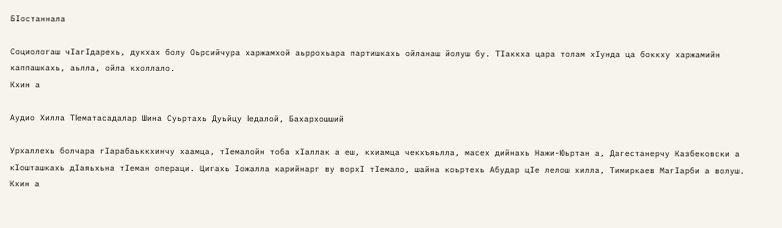БIостаннала

Социологаш чIагIдарехь, дукхах болу Оьрсийчура харжамхой аьррохьара партишкахь ойланаш йолуш бу. ТIаккха цара толам хIунда ца боккху харжамийн каппашкахь, аьлла, ойла кхоллало.
Кхин а

Аудио Хилла ТΙематасадалар Шина Суьртахь Дуьйцу Ιедалой, Бахархошший

Урхаллехь болчара гIарабаьккхинчу хаамца, тIемалойн тоба хIаллак а еш, кхиамца чекхъяьлла, масех дийнахь Нажи-Юьртан а, Дагестанерчу Казбековски а кIошташкахь дIаяьхьна тIеман операци. Цигахь Iожалла карийнарг ву ворхI тIемало, шайна коьртехь Абудар цIе лелош хилла, Тимиркаев МагIарби а волуш.
Кхин а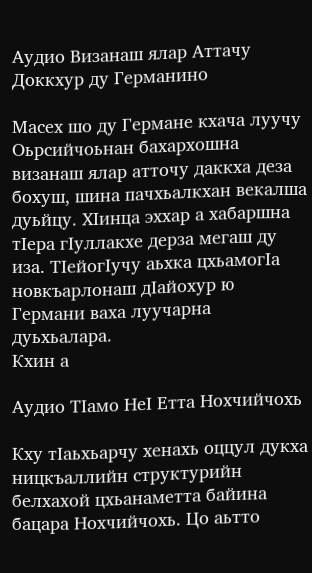Аудио Визанаш ялар Аттачу Доккхур ду Германино

Масех шо ду Германе кхача луучу Оьрсийчоьнан бахархошна визанаш ялар атточу даккха деза бохуш, шина пачхьалкхан векалша дуьйцу. ХIинца эххар а хабаршна тIера гIуллакхе дерза мегаш ду иза. TIейогIучу аьхка цхьамогIа новкъарлонаш дIайохур ю Германи ваха луучарна дуьхьалара.
Кхин а

Аудио ТIамо НеI Етта Нохчийчохь

Кху тIаьхьарчу хенахь оццул дукха ницкъаллийн структурийн белхахой цхьанаметта байина бацара Нохчийчохь. Цо аьтто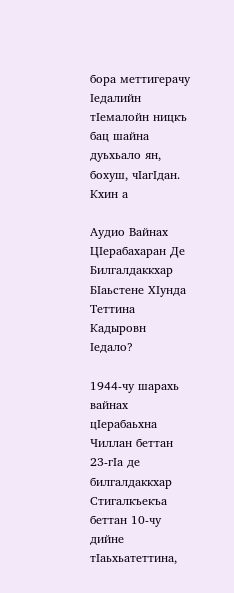бора меттигерачу Iедалийн тIемалойн ницкъ бац шайна дуьхьало ян, бохуш, чIагIдан.
Кхин а

Аудио Вайнах ЦIерабахаран Де Билгалдаккхар БIаьстене ХIунда Теттина Кадыровн Iедало?

1944-чу шарахь вайнах цIерабаьхна Чиллан беттан 23-гIа де билгалдаккхар Стигалкъекъа беттан 10-чу дийне тIаьхьатеттина,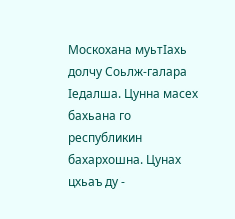Москохана муьтIахь долчу Соьлж-галара Iедалша. Цунна масех бахьана го республикин бахархошна. Цунах цхьаъ ду -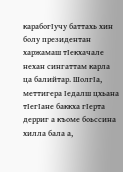карабогIучу баттахь хин болу президентан харжамаш тIекхачале нехан сингаттам карла ца балийтар. ШолгIа, меттигера Iедалш цхьана тIегIане баккха гIерта дерриг а къоме боьссина хилла бала а,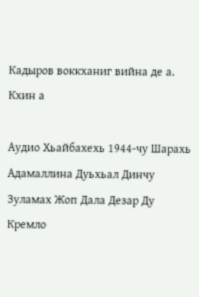Кадыров воккханиг вийна де а.
Кхин а

Аудио Хьайбахехь 1944-чу Шарахь Адамаллина Дуьхьал Динчу Зуламах Жоп Дала Дезар Ду Кремло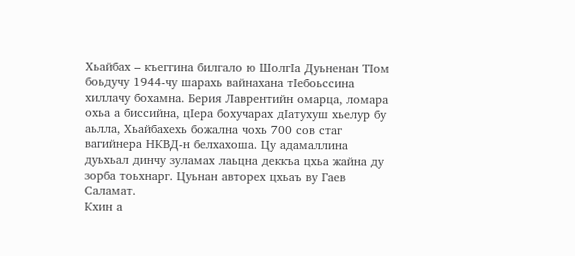Хьайбах – къеггина билгало ю ШолгIа Дуьненан ТIом боьдучу 1944-чу шарахь вайнахана тIебоьссина хиллачу бохамна. Берия Лаврентийн омарца, ломара охьа а биссийна, цIера бохучарах дIатухуш хьелур бу аьлла, Хьайбахехь божална чохь 700 сов стаг вагийнера НКВД-н белхахоша. Цу адамаллина дуьхьал динчу зуламах лаьцна деккъа цхьа жайна ду зорба тоьхнарг. Цуьнан авторех цхьаъ ву Гаев Саламат.
Кхин а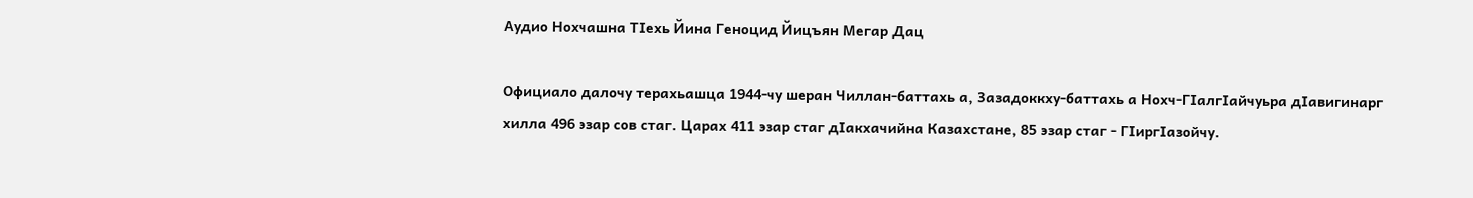Аудио Нохчашна ТIехь Йина Геноцид Йицъян Мегар Дац

Официало далочу терахьашца 1944-чу шеран Чиллан-баттахь а, Зазадоккху-баттахь а Нохч-ГIалгIайчуьра дIавигинарг хилла 496 эзар сов стаг. Царах 411 эзар стаг дIакхачийна Казахстане, 85 эзар стаг - ГIиргIазойчу.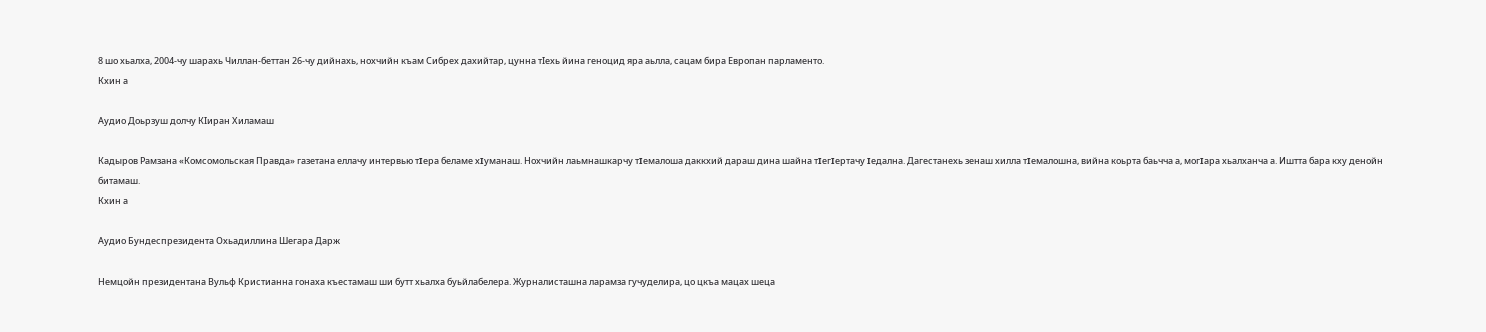8 шо хьалха, 2004-чу шарахь Чиллан-беттан 26-чу дийнахь, нохчийн къам Сибрех дахийтар, цунна тIехь йина геноцид яра аьлла, сацам бира Европан парламенто.
Кхин а

Аудио Доьрзуш долчу КIиран Хиламаш

Кадыров Рамзана «Комсомольская Правда» газетана еллачу интервью тΙера беламе хΙуманаш. Нохчийн лаьмнашкарчу тΙемалоша даккхий дараш дина шайна тΙегΙертачу Ιедална. Дагестанехь зенаш хилла тΙемалошна, вийна коьрта баьчча а, могΙара хьалханча а. Иштта бара кху денойн битамаш.
Кхин а

Аудио Бундеспрезидента Охьадиллина Шегара Дарж

Немцойн президентана Вульф Кристианна гонаха къестамаш ши бутт хьалха буьйлабелера. Журналисташна ларамза гучуделира, цо цкъа мацах шеца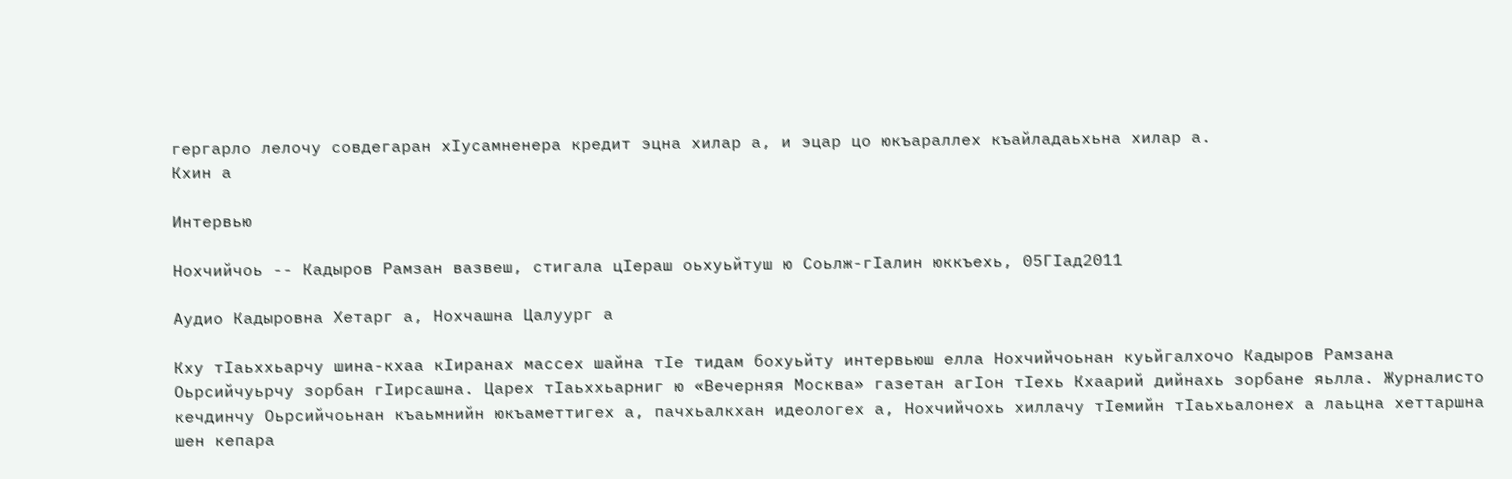гергарло лелочу совдегаран хIусамненера кредит эцна хилар а, и эцар цо юкъараллех къайладаьхьна хилар а.
Кхин а

Интервью

Нохчийчоь -- Кадыров Рамзан вазвеш, стигала цIераш оьхуьйтуш ю Соьлж-гIалин юккъехь, 05ГIад2011

Аудио Кадыровна Хетарг а, Нохчашна Цалуург а

Кху тIаьххьарчу шина-кхаа кIиранах массех шайна тIе тидам бохуьйту интервьюш елла Нохчийчоьнан куьйгалхочо Кадыров Рамзана Оьрсийчуьрчу зорбан гIирсашна. Царех тIаьххьарниг ю «Вечерняя Москва» газетан агIон тIехь Кхаарий дийнахь зорбане яьлла. Журналисто кечдинчу Оьрсийчоьнан къаьмнийн юкъаметтигех а, пачхьалкхан идеологех а, Нохчийчохь хиллачу тIемийн тIаьхьалонех а лаьцна хеттаршна шен кепара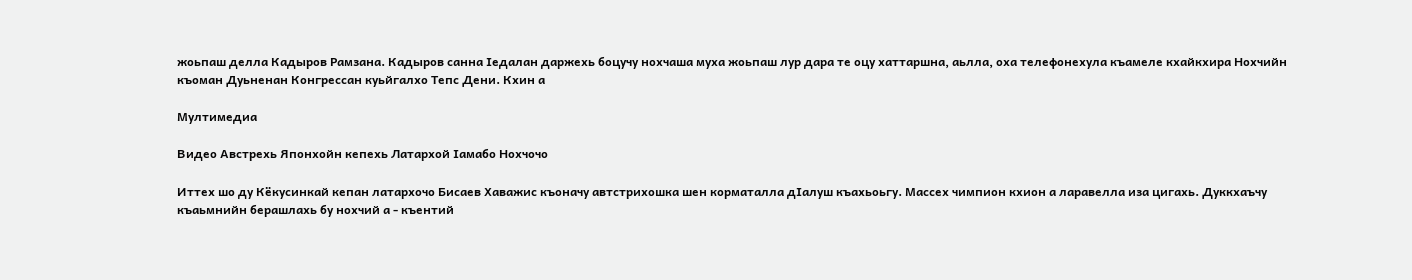жоьпаш делла Кадыров Рамзана. Кадыров санна Iедалан даржехь боцучу нохчаша муха жоьпаш лур дара те оцу хаттаршна, аьлла, оха телефонехула къамеле кхайкхира Нохчийн къоман Дуьненан Конгрессан куьйгалхо Тепс Дени. Кхин а

Мултимедиа

Видео Австрехь Японхойн кепехь Латархой Iамабо Нохчочо

Иттех шо ду Кёкусинкай кепан латархочо Бисаев Хаважис къоначу автстрихошка шен корматалла дIалуш къахьоьгу. Массех чимпион кхион а ларавелла иза цигахь. Дуккхаъчу къаьмнийн берашлахь бу нохчий а - къентий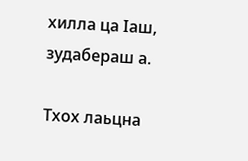хилла ца Iаш, зудабераш а.

Тхох лаьцна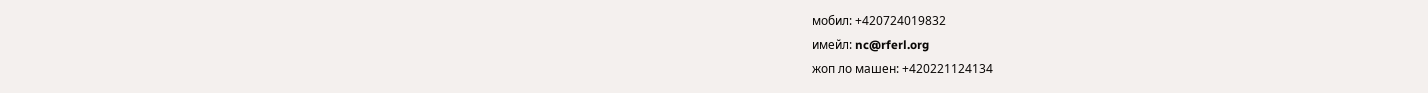мобил: +420724019832
имейл: nc@rferl.org
жоп ло машен: +420221124134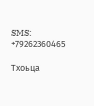SMS: +79262360465

Тхоьца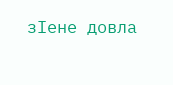зIене довла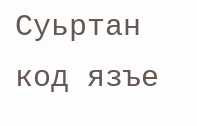Суьртан код язъе